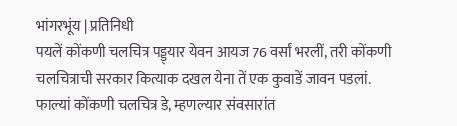भांगरभूंय | प्रतिनिधी
पयलें कोंकणी चलचित्र पड्ड्यार येवन आयज 76 वर्सां भरलीं, तरी कोंकणी चलचित्राची सरकार कित्याक दखल येना तें एक कुवाडें जावन पडलां.
फाल्यां कोंकणी चलचित्र डे, म्हणल्यार संवसारांत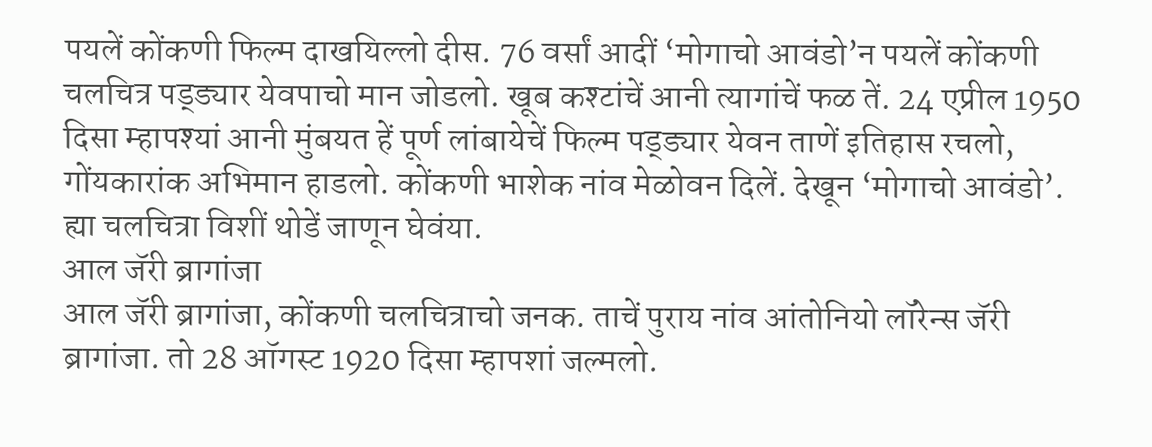पयलें कोंकणी फिल्म दाखयिल्लो दीस. 76 वर्सां आदीं ‘मोगाचो आवंडो’न पयलें कोंकणी चलचित्र पड्ड्यार येवपाचो मान जोडलो. खूब कश्टांचें आनी त्यागांचें फळ तें. 24 एप्रील 1950 दिसा म्हापश्यां आनी मुंबयत हें पूर्ण लांबायेचें फिल्म पड्ड्यार येवन ताणें इतिहास रचलो, गोंयकारांक अभिमान हाडलो. कोंकणी भाशेक नांव मेळोवन दिलें. देखून ‘मोगाचो आवंडो’. ह्या चलचित्रा विशीं थोडें जाणून घेवंया.
आल जॅरी ब्रागांजा
आल जॅरी ब्रागांजा, कोंकणी चलचित्राचो जनक. ताचें पुराय नांव आंतोनियो लॉरेन्स जॅरी ब्रागांजा. तो 28 ऑगस्ट 1920 दिसा म्हापशां जल्मलो.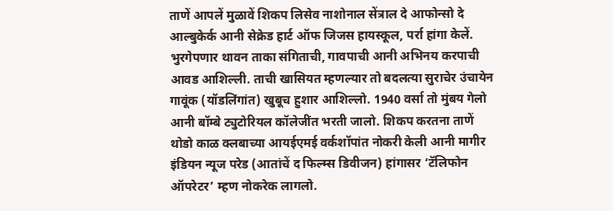ताणें आपलें मुळावें शिकप लिसेव नाशोनाल सेंत्राल दे आफोन्सो दे आल्बुकेर्क आनी सेक्रेड हार्ट ऑफ जिजस हायस्कूल, पर्रा हांगा केलें. भुरगेपणार थावन ताका संगिताची, गावपाची आनी अभिनय करपाची आवड आशिल्ली. ताची खासियत म्हणल्यार तो बदलत्या सुराचेर उंचायेन गावूंक (यॉडलिंगांत) खुबूच हुशार आशिल्लो. 1940 वर्सा तो मुंबय गेलो आनी बॉम्बे ट्युटोरियल कॉलेजींत भरती जालो. शिकप करतना ताणें थोडो काळ क्लबाच्या आयईएमई वर्कशॉपांत नोकरी केली आनी मागीर इंडियन न्यूज परेड (आतांचें द फिल्म्स डिवीजन) हांगासर ‘टॅलिफोन ऑपरेटर’ म्हण नोकरेक लागलो.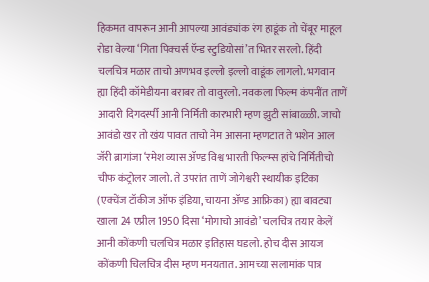हिकमत वापरून आनी आपल्या आवंड्यांक रंग हाडूंक तो चेंबूर माहूल रोडा वेल्या ‘गिता पिक्चर्स ऍन्ड स्टुडियोसां’त भितर सरलो. हिंदी चलचित्र मळार ताचो अणभव इल्लो इल्लो वाडूंक लागलो. भगवान ह्या हिंदी कॉमेडीयना बराबर तो वावुरलो. नवकला फिल्म कंपनींत ताणें आदारी दिगदर्स्पी आनी निर्मिती कारभारी म्हण झुटी सांबाळ्ळी. जाचो आवंडो खर तो खंय पावत ताचो नेम आसना म्हणटात ते भशेन आल जॅरी ब्रागांजा ‘रमेश व्यास ॲण्ड विश्व भारती फिल्म्स हांचे निर्मितीचो चीफ कंट्रोलर जालो. ते उपरांत ताणें जोगेश्वरी स्थायीक इटिका (एक्चेंज टॉकीज ऑफ इंडिया, चायना ॲण्ड आफ्रिका) ह्या बावट्या खाला 24 एप्रील 1950 दिसा ‘मोगाचो आवंडो’ चलचित्र तयार केलें आनी कोंकणी चलचित्र मळार इतिहास घडलो. होच दीस आयज कोंकणी चिलचित्र दीस म्हण मनयतात. आमच्या सलामांक पात्र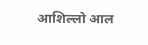आशिल्लो आल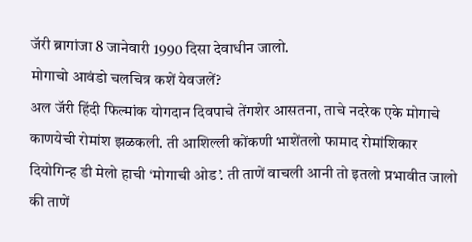जॅरी ब्रागांजा 8 जानेवारी 1990 दिसा देवाधीन जालो.
मोगाचो आवंडो चलचित्र कशें येवजलें?
अल जॅरी हिंदी फिल्मांक योगदान दिवपाचे तेंगशेर आसतना, ताचे नदरेक एके मोगाचे काणयेची रोमांश झळकली. ती आशिल्ली कोंकणी भाशेंतलो फामाद रोमांशिकार दियोगिन्ह डी मेलो हाची ‘मोगाची ओड’. ती ताणें वाचली आनी तो इतलो प्रभावीत जालो की ताणें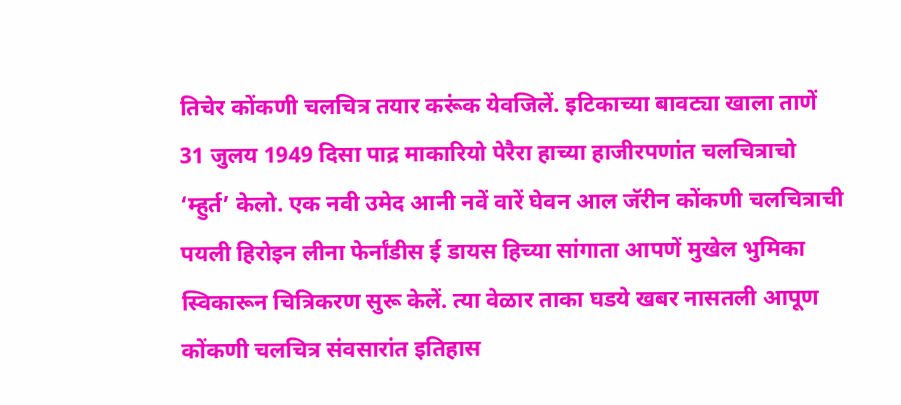तिचेर कोंकणी चलचित्र तयार करूंक येवजिलें. इटिकाच्या बावट्या खाला ताणें 31 जुलय 1949 दिसा पाद्र माकारियो पेरैरा हाच्या हाजीरपणांत चलचित्राचो ‘म्हुर्त’ केलो. एक नवी उमेद आनी नवें वारें घेवन आल जॅरीन कोंकणी चलचित्राची पयली हिरोइन लीना फेर्नांडीस ई डायस हिच्या सांगाता आपणें मुखेल भुमिका स्विकारून चित्रिकरण सुरू केलें. त्या वेळार ताका घडये खबर नासतली आपूण कोंकणी चलचित्र संवसारांत इतिहास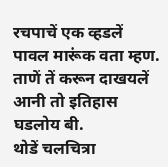रचपाचें एक व्हडलें पावल मारूंक वता म्हण. ताणें तें करून दाखयलें आनी तो इतिहास घडलोय बी.
थोडें चलचित्रा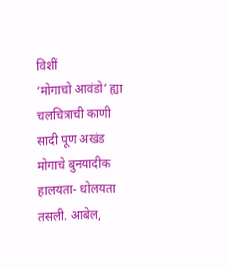विशीं
‘मोगाचो आवंडो’ ह्या चलचित्राची काणी सादी पूण अखंड मोगाचे बुनयादीक हालयता- धोलयता तसली. आबेल,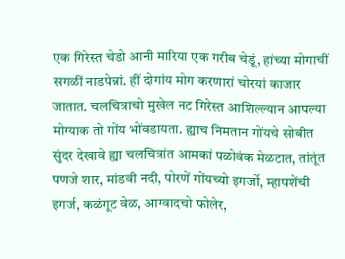एक गिरेस्त चेडो आनी मारिया एक गरीब चेडूं, हांच्या मोगाचीं सगळीं नाडपेन्नां. हीं दोगांय मोग करणारां चोरयां काजार जातात. चलचित्राचो मुखेल नट गिरेस्त आशिल्ल्यान आपल्या मोग्याक तो गोंय भोंवडायता. ह्याच निमतान गोंयचे सोबीत सुंदर देखावे ह्या चलचित्रांत आमकां पळोवंक मेळटात, तांतूंत पणजे शार, मांडवी नदी, पोरणें गोंयच्यो इगर्जो, म्हापशेंची इगर्ज, कळंगूट वेळ, आग्वादचो फोलेर,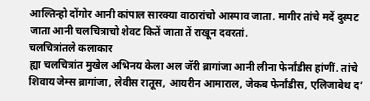आल्तिन्हो दोंगोर आनी कांपाल सारक्या वाठारांचो आस्पाव जाता. मागीर तांचे मदें दुस्पट जाता आनी चलचित्राचो शेवट कितें जाता तें राखून दवरतां.
चलचित्रांतले कलाकार
ह्या चलचित्रांत मुखेल अभिनय केला अल जॅरी ब्रागांजा आनी लीना फेर्नांडीस हांणीं. तांचे शिवाय जेम्स ब्रागांजा, लेवीस रातूस, आयरीन आमाराल, जेकब फेर्नांडीस, एलिजाबेथ द’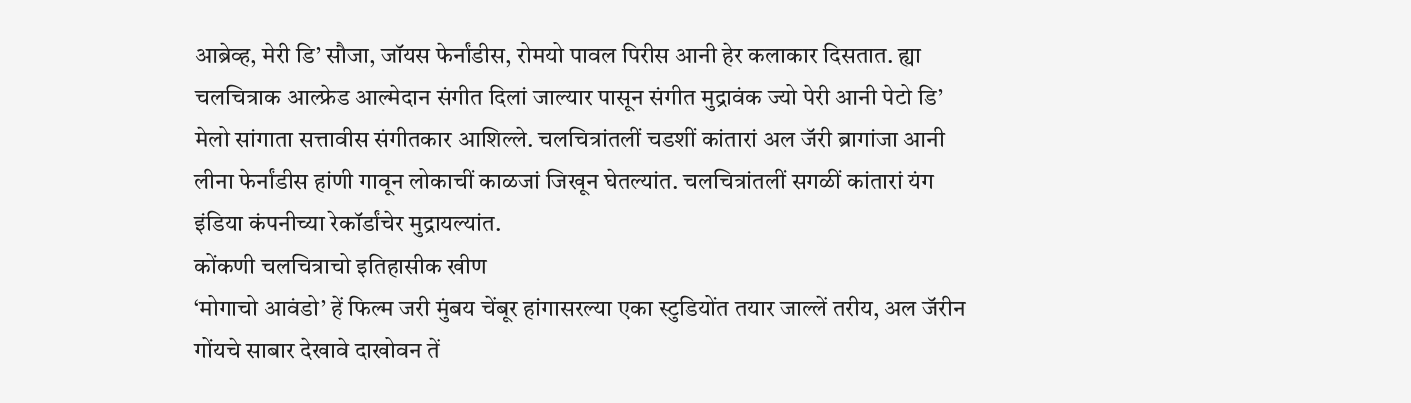आब्रेव्ह, मेरी डि’ सौजा, जॉयस फेर्नांडीस, रोमयो पावल पिरीस आनी हेर कलाकार दिसतात. ह्या चलचित्राक आल्फ्रेड आल्मेदान संगीत दिलां जाल्यार पासून संगीत मुद्रावंक ज्यो पेरी आनी पेटो डि’ मेलो सांगाता सत्तावीस संगीतकार आशिल्ले. चलचित्रांतलीं चडशीं कांतारां अल जॅरी ब्रागांजा आनी लीना फेर्नांडीस हांणी गावून लोकाचीं काळजां जिखून घेतल्यांत. चलचित्रांतलीं सगळीं कांतारां यंग इंडिया कंपनीच्या रेकॉर्डांचेर मुद्रायल्यांत.
कोंकणी चलचित्राचो इतिहासीक खीण
‘मोगाचो आवंडो’ हें फिल्म जरी मुंबय चेंबूर हांगासरल्या एका स्टुडियोंत तयार जाल्लें तरीय, अल जॅरीन गोंयचे साबार देखावे दाखोवन तें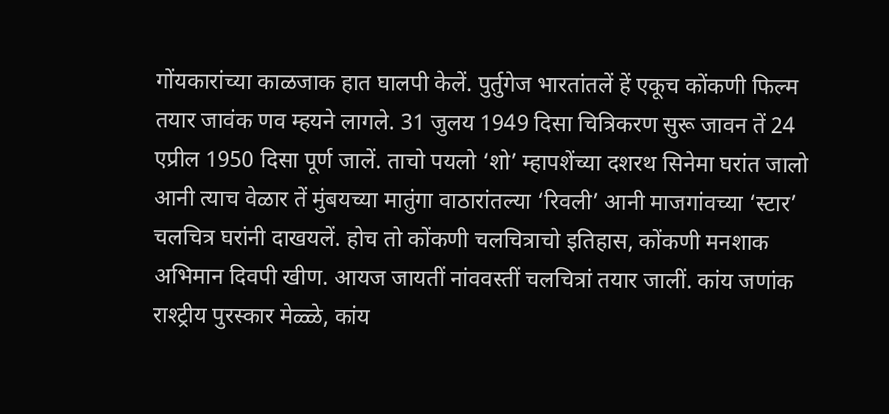गोंयकारांच्या काळजाक हात घालपी केलें. पुर्तुगेज भारतांतलें हें एकूच कोंकणी फिल्म तयार जावंक णव म्हयने लागले. 31 जुलय 1949 दिसा चित्रिकरण सुरू जावन तें 24 एप्रील 1950 दिसा पूर्ण जालें. ताचो पयलो ‘शो’ म्हापशेंच्या दशरथ सिनेमा घरांत जालो आनी त्याच वेळार तें मुंबयच्या मातुंगा वाठारांतल्या ‘रिवली’ आनी माजगांवच्या ‘स्टार’ चलचित्र घरांनी दाखयलें. होच तो कोंकणी चलचित्राचो इतिहास, कोंकणी मनशाक अभिमान दिवपी खीण. आयज जायतीं नांववस्तीं चलचित्रां तयार जालीं. कांय जणांक राश्ट्रीय पुरस्कार मेळ्ळे, कांय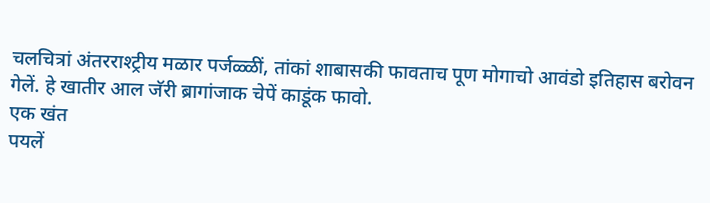चलचित्रां अंतरराश्ट्रीय मळार पर्जळ्ळीं, तांकां शाबासकी फावताच पूण मोगाचो आवंडो इतिहास बरोवन गेलें. हे खातीर आल जॅरी ब्रागांजाक चेपें काडूंक फावो.
एक खंत
पयलें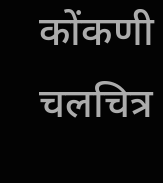कोंकणी चलचित्र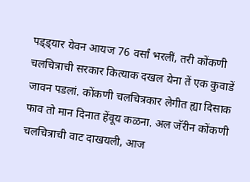पड्ड्यार येवन आयज 76 वर्सां भरलीं, तरी कोंकणी चलचित्राची सरकार कित्याक दखल येना तें एक कुवाडें जावन पडलां. कोंकणी चलचित्रकार लेगीत ह्या दिसाक फाव तो मान दिनात हेंवूय कळना. अल जॅरीन कोंकणी चलचित्राची वाट दाखयली, आज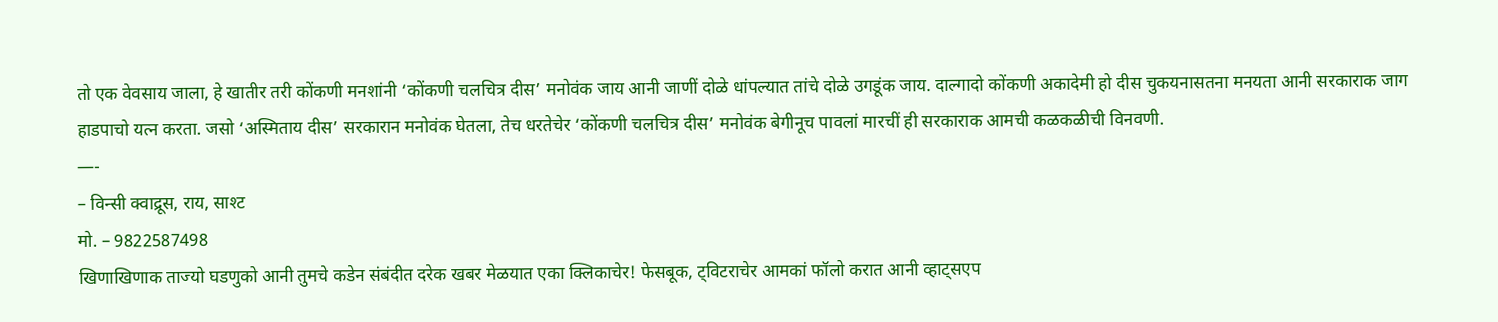तो एक वेवसाय जाला, हे खातीर तरी कोंकणी मनशांनी ‘कोंकणी चलचित्र दीस’ मनोवंक जाय आनी जाणीं दोळे धांपल्यात तांचे दोळे उगडूंक जाय. दाल्गादो कोंकणी अकादेमी हो दीस चुकयनासतना मनयता आनी सरकाराक जाग हाडपाचो यत्न करता. जसो ‘अस्मिताय दीस’ सरकारान मनोवंक घेतला, तेच धरतेचेर ‘कोंकणी चलचित्र दीस’ मनोवंक बेगीनूच पावलां मारचीं ही सरकाराक आमची कळकळीची विनवणी.
—-
– विन्सी क्वाद्रूस, राय, साश्ट
मो. – 9822587498
खिणाखिणाक ताज्यो घडणुको आनी तुमचे कडेन संबंदीत दरेक खबर मेळयात एका क्लिकाचेर! फेसबूक, ट्विटराचेर आमकां फॉलो करात आनी व्हाट्सएप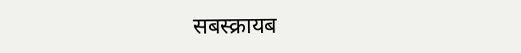सबस्क्रायब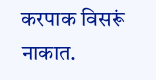करपाक विसरूं नाकात.